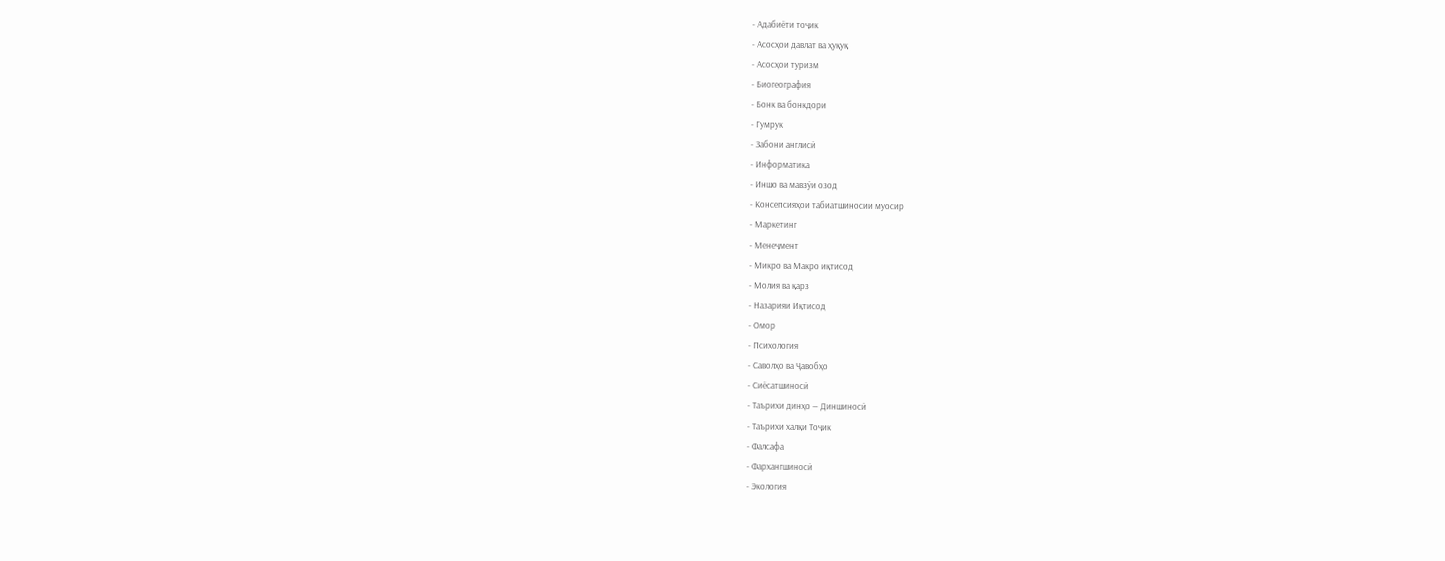- Адабиёти тоҷик
- Асосҳои давлат ва ҳуқуқ
- Асосҳои туризм
- Биогеография
- Бонк ва бонкдори
- Гумрук
- Забони англисӣ
- Информатика
- Иншо ва мавзӯи озод
- Консепсияҳои табиатшиносии муосир
- Маркетинг
- Менеҷмент
- Микро ва Макро иқтисод
- Молия ва қарз
- Назарияи Иқтисод
- Омор
- Психология
- Саволҳо ва Ҷавобҳо
- Сиёсатшиносӣ
- Таърихи динҳо — Диншиносӣ
- Таърихи халқи Тоҷик
- Фалсафа
- Фархангшиносӣ
- Экология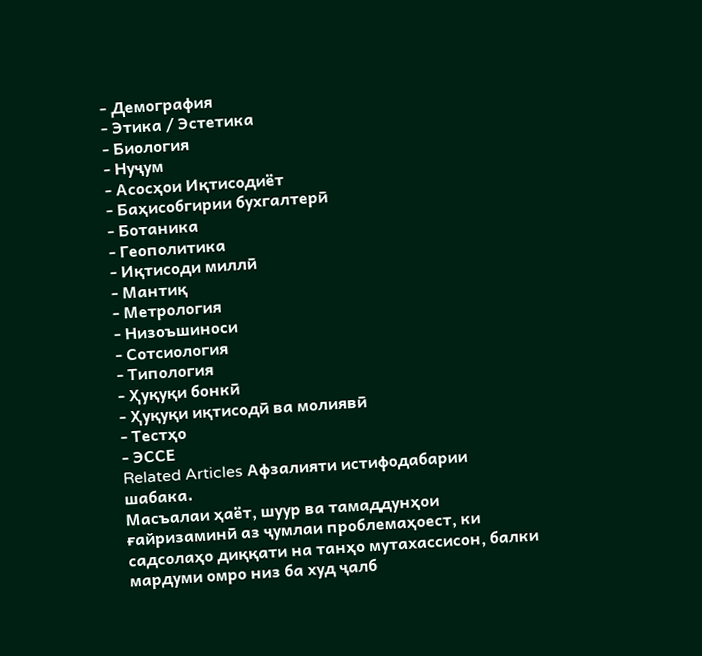- Демография
- Этика / Эстетика
- Биология
- Нуҷум
- Асосҳои Иқтисодиёт
- Баҳисобгирии бухгалтерӣ
- Ботаника
- Геополитика
- Иқтисоди миллӣ
- Мантиқ
- Метрология
- Низоъшиноси
- Сотсиология
- Типология
- Ҳуқуқи бонкӣ
- Ҳуқуқи иқтисодӣ ва молиявӣ
- Тестҳо
- ЭССЕ
Related Articles Афзалияти истифодабарии шабака.
Масъалаи ҳаёт, шуур ва тамаддунҳои ғайризаминӣ аз ҷумлаи проблемаҳоест, ки садсолаҳо диққати на танҳо мутахассисон, балки мардуми омро низ ба худ ҷалб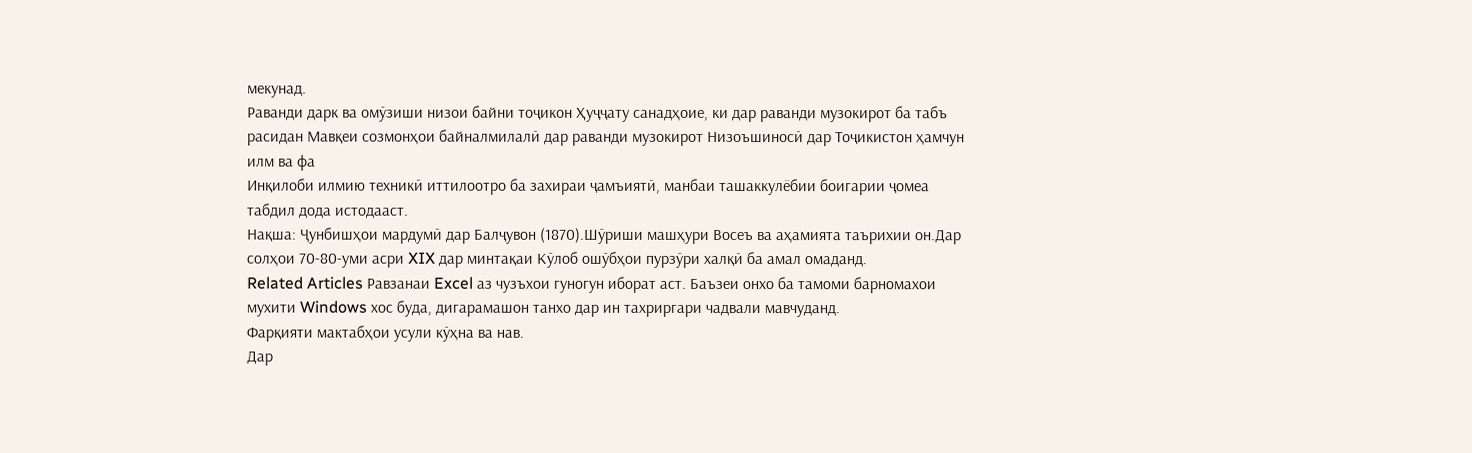мекунад.
Раванди дарк ва омӯзиши низои байни тоҷикон Ҳуҷҷату санадҳоие, ки дар раванди музокирот ба табъ расидан Мавқеи созмонҳои байналмилалӣ дар раванди музокирот Низоъшиносӣ дар Тоҷикистон ҳамчун илм ва фа
Инқилоби илмию техникӣ иттилоотро ба захираи ҷамъиятӣ, манбаи ташаккулёбии боигарии ҷомеа табдил дода истодааст.
Нақша: Ҷунбишҳои мардумӣ дар Балҷувон (1870).Шӯриши машҳури Восеъ ва аҳамията таърихии он.Дар солҳои 70-80-уми асри XIX дар минтақаи Кӯлоб ошӯбҳои пурзӯри халқӣ ба амал омаданд.
Related Articles Равзанаи Excel аз чузъхои гуногун иборат аст. Баъзеи онхо ба тамоми барномахои мухити Windows хос буда, дигарамашон танхо дар ин тахриргари чадвали мавчуданд.
Фарқияти мактабҳои усули кӯҳна ва нав.
Дар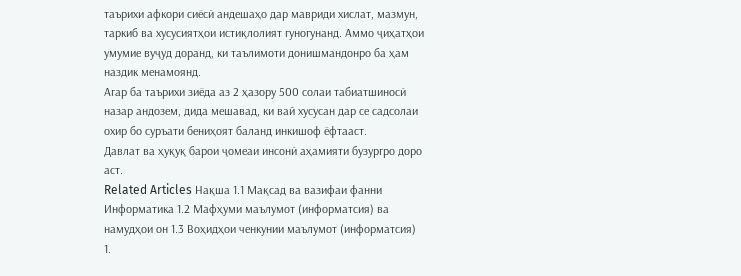таърихи афкори сиёсӣ андешаҳо дар мавриди хислат, мазмун, таркиб ва хусусиятҳои истиқлолият гуногунанд. Аммо ҷиҳатҳои умумие вуҷуд доранд, ки таълимоти донишмандонро ба ҳам наздик менамоянд.
Агар ба таърихи зиёда аз 2 ҳазору 500 солаи табиатшиносӣ назар андозем, дида мешавад, ки вай хусусан дар се садсолаи охир бо суръати бениҳоят баланд инкишоф ёфтааст.
Давлат ва ҳуқуқ барои ҷомеаи инсонӣ аҳамияти бузургро доро аст.
Related Articles Нақша 1.1 Мақсад ва вазифаи фанни Информатика 1.2 Мафҳуми маълумот (информатсия) ва намудҳои он 1.3 Воҳидҳои ченкунии маълумот (информатсия) 1.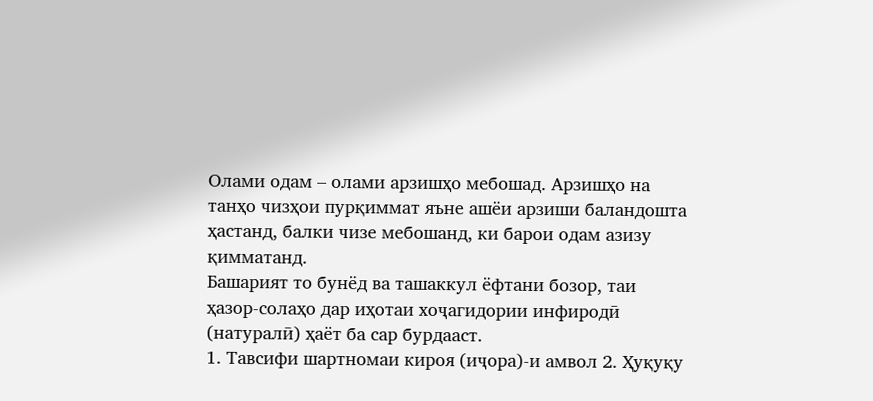Олами одам – олами арзишҳо мебошад. Арзишҳо на танҳо чизҳои пурқиммат яъне ашёи арзиши баландошта ҳастанд, балки чизе мебошанд, ки барои одам азизу қимматанд.
Башарият то бунёд ва ташаккул ёфтани бозор, таи ҳазор-солаҳо дар иҳотаи хоҷагидории инфиродӣ (натуралӣ) ҳаёт ба сар бурдааст.
1. Тавсифи шартномаи кироя (иҷора)-и амвол 2. Ҳуқуқу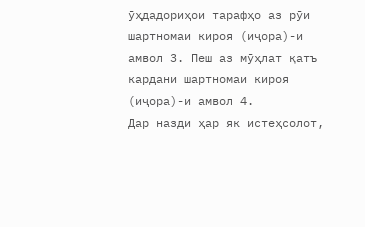ӯҳдадориҳои тарафҳо аз рӯи шартномаи кироя (иҷора)-и амвол 3. Пеш аз мӯҳлат қатъ кардани шартномаи кироя (иҷора)-и амвол 4.
Дар назди ҳар як истеҳсолот,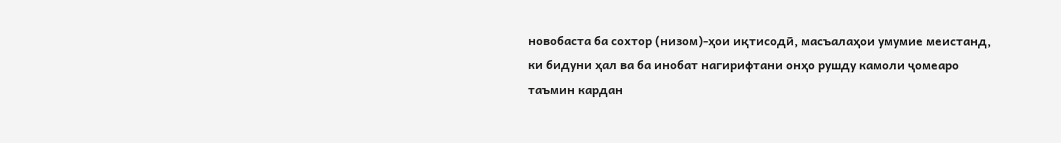новобаста ба сохтор (низом)-ҳои иқтисодӣ, масъалаҳои умумие меистанд, ки бидуни ҳал ва ба инобат нагирифтани онҳо рушду камоли ҷомеаро таъмин кардан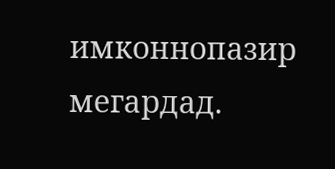имконнопазир мегардад.